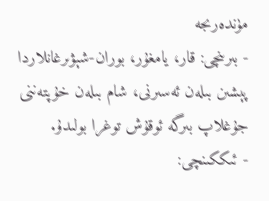مۈندەرىجە
- بىرىنچى: قار، يامغۇر، بوران-شېۋىرغانلاردا پېشىن بىلەن ئەسىرنى، شام بىلەن خۇپتەننى جۇغلاپ بىرگە ئوقۇش توغرا بولىدۇ.
- ئىككىنچى: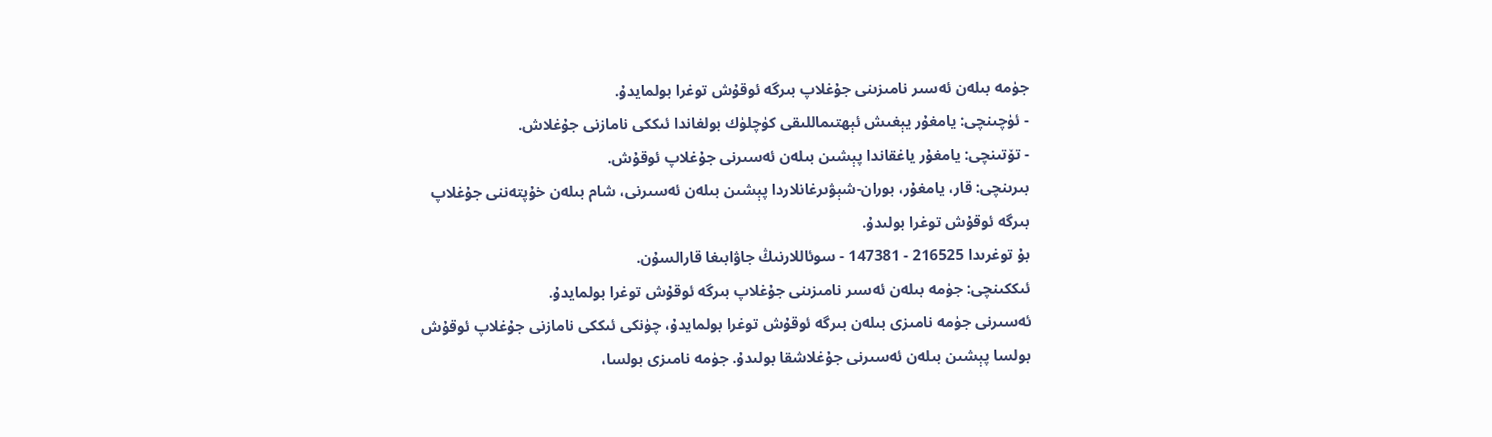جۈمە بىلەن ئەسىر نامىزىنى جۇغلاپ بىرگە ئوقۇش توغرا بولمايدۇ.
- ئۈچىنچى: يامغۇر يېغىش ئېھتىماللىقى كۈچلۈك بولغاندا ئىككى نامازنى جۇغلاش.
- تۆتىنچى: يامغۇر ياغقاندا پېشىن بىلەن ئەسىرنى جۇغلاپ ئوقۇش.
بىرىنچى: قار، يامغۇر، بوران-شېۋىرغانلاردا پېشىن بىلەن ئەسىرنى، شام بىلەن خۇپتەننى جۇغلاپ بىرگە ئوقۇش توغرا بولىدۇ.
بۇ توغرىدا 216525 - 147381 - سوئاللارنىڭ جاۋابىغا قارالسۇن.
ئىككىنچى: جۈمە بىلەن ئەسىر نامىزىنى جۇغلاپ بىرگە ئوقۇش توغرا بولمايدۇ.
ئەسىرنى جۈمە نامىزى بىلەن بىرگە ئوقۇش توغرا بولمايدۇ، چۈنكى ئىككى نامازنى جۇغلاپ ئوقۇش بولسا پېشىن بىلەن ئەسىرنى جۇغلاشقا بولىدۇ. جۈمە نامىزى بولسا،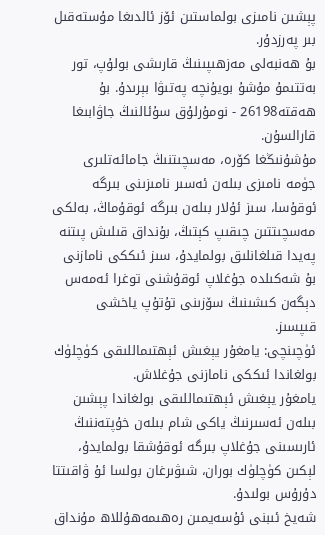پېشىن نامىزى بولماستىن ئۆز ئالدىغا مۇستەقىل بىر پەرزدۇر.
بۇ ھەنبەلى مەزھىپىنىڭ قارىشى بولۇپ، تور بەتتىمۇ مۇشۇ بويۇنچە پەتىۋا بېرىدۇ. بۇ ھەقتە26198 - نومۇرلۇق سۇئالنىڭ جاۋابىغا قارالسۇن.
مۇشۇنىڭغا كۆرە، مەسچىتنىڭ جامائەتلىرى جۈمە نامىزى بىلەن ئەسىر نامىزىنى بىرگە ئوقۇسا، سىز ئۇلار بىلەن بىرگە ئوقۇماڭ، بەلكى مەسچىتتىن چىقىپ كېتىڭ، بۇنداق قىلىش پىتنە پەيدا قىلغانلىق بولمايدۇ، سىز ئىككى نامازنى بۇ شەكىلدە جۇغلاپ ئوقۇشنى توغرا ئەمەس دېگەن كىشىنىڭ سۆزىنى تۇتۇپ ياخشى قىپسىز.
ئۈچىنچى: يامغۇر يېغىش ئېھتىماللىقى كۈچلۈك بولغاندا ئىككى نامازنى جۇغلاش.
يامغۇر يېغىش ئېھتىماللىقى بولغاندا پېشىن بىلەن ئەسىرنىڭ ياكى شام بىلەن خۇپتەننىڭ ئارىسىنى جۇغلاپ بىرگە ئوقۇشقا بولمايدۇ، لېكىن كۈچلۈك بوران، شىۋىرغان بولسا ئۇ ۋاقىتتا دۇرۇس بولىدۇ.
شەيخ ئىبنى ئۇسەيمىن رەھىمەھۇللاھ مۇنداق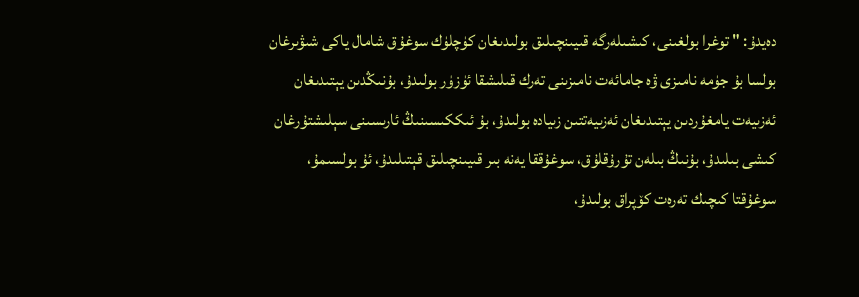دەيدۇ: " توغرا بولغىنى، كىشىلەرگە قىيىنچىلىق بولىدىغان كۈچلۈك سوغۇق شامال ياكى شىۋىرغان بولسا بۇ جۈمە نامىزى ۋە جامائەت نامىزىنى تەرك قىلىشقا ئۈزۈر بولىدۇ، بۇنىڭدىن يېتىدىغان ئەزىيەت يامغۇردىن يېتىدىغان ئەزىيەتتىن زىيادە بولىدۇ، بۇ ئىككىسىنىڭ ئارىسىنى سېلىشتۇرغان كىشى بىلىدۇ، بۇنىڭ بىلەن تۇرۇقلۇق، سوغۇققا يەنە بىر قىيىنچىلىق قېتىلىدۇ، ئۇ بولسىمۇ، سوغۇقتا كىچىك تەرەت كۆپراق بولىدۇ،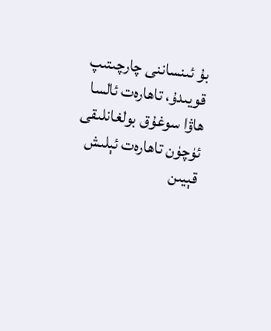بۇ ئىنساننى چارچىتىپ قويىدۇ، تاھارەت ئالسا ھاۋا سوغۇق بولغانلىقى ئۈچۈن تاھارەت ئېلىش قېيىن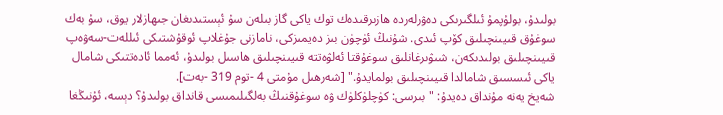بولىدۇ، بولۇپمۇ ئىلگىرىكى دەۋرلەردە ھازىرقىدەك توك ياكى گاز بىلەن سۇ ئېستىدىغان جىھازلار يوق، سۇ بەك سوغۇق قىيىنچىلىق كۆپ ئىدى. شۇنىڭ ئۈچۈن بىز دەيمىزكى، نامازنى جۇغلاپ ئوقۇشتىكى ئىللەت-سەۋەپ قىيىنچىلىق بولىدىكەن، شىۋىرغانلىق سوغۇقتا ئەلۋەتتە قىيىنچىلىق ھاسىل بولىدۇ، ئەمما ئادەتتىكى شامال ياكى ئىسسىق شامالدا قىيىنچىلىق بولمايدۇ." [شەرھىل مۇمتى 4 -توم 319 -بەت].
شەيخ يەنە مۇنداق دەيدۇ: "بىرسى: كۈچلۈكلۈك ۋە سوغۇقنىڭ بەلگىلىمىسى قانداق بولىدۇ؟ دېسە، ئۇنىڭغا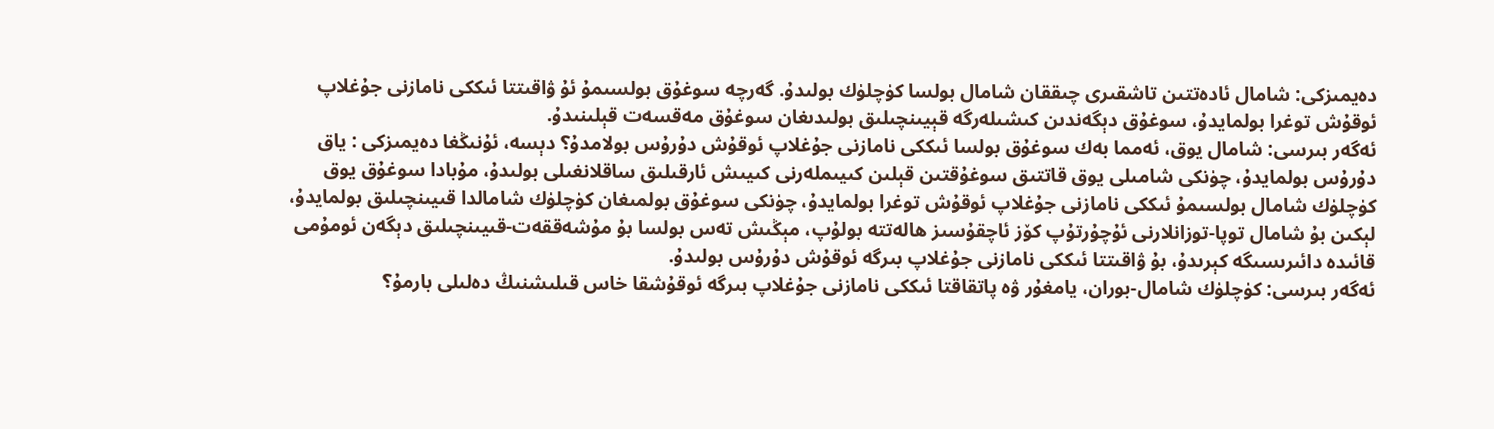دەيمىزكى: شامال ئادەتتىن تاشقىرى چىققان شامال بولسا كۈچلۈك بولىدۇ. گەرچە سوغۇق بولسىمۇ ئۇ ۋاقىتتا ئىككى نامازنى جۇغلاپ ئوقۇش توغرا بولمايدۇ، سوغۇق دېگەندىن كىشىلەرگە قېيىنچىلىق بولىدىغان سوغۇق مەقسەت قېلىنىدۇ.
ئەگەر بىرسى: شامال يوق، ئەمما بەك سوغۇق بولسا ئىككى نامازنى جۇغلاپ ئوقۇش دۇرۇس بولامدۇ؟ دېسە، ئۇنىڭغا دەيمىزكى : ياق دۇرۇس بولمايدۇ، چۈنكى شامىلى يوق قاتتىق سوغۇقتىن قېلىن كىيىملەرنى كىيىش ئارقىلىق ساقلانغىلى بولىدۇ، مۇبادا سوغۇق يوق كۈچلۈك شامال بولسىمۇ ئىككى نامازنى جۇغلاپ ئوقۇش توغرا بولمايدۇ، چۈنكى سوغۇق بولمىغان كۈچلۈك شامالدا قىيىنچىلىق بولمايدۇ، لېكىن بۇ شامال توپا-توزانلارنى ئۇچۇرتۇپ كۆز ئاچقۇسىز ھالەتتە بولۇپ، مېڭىش تەس بولسا بۇ مۇشەققەت-قىيىنچىلىق دېگەن ئومۇمى قائىدە دائىرىسىگە كېرىدۇ، بۇ ۋاقىتتا ئىككى نامازنى جۇغلاپ بىرگە ئوقۇش دۇرۇس بولىدۇ.
ئەگەر بىرسى: كۈچلۈك شامال-بوران، يامغۇر ۋە پاتقاقتا ئىككى نامازنى جۇغلاپ بىرگە ئوقۇشقا خاس قىلىشنىڭ دەلىلى بارمۇ؟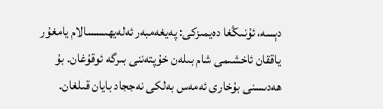دېسە، ئۇنىڭغا دەيمىزكى: پەيغەمبەر ئەلەيھىسسالام يامغۇر ياققان ئاخشىمى شام بىلەن خۇپتەننى بىرگە ئوقۇغان. بۇ ھەدىسنى بۇخارى ئەمەس بەلكى نەججاد بايان قىلغان.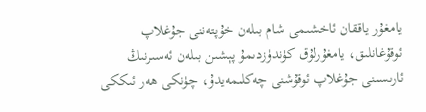يامغۇر ياققان ئاخشىمى شام بىلەن خۇپتەننى جۇغلاپ ئوقۇغانلىق، يامغۇرلۇق كۈندۈزدىمۇ پېشىن بىلەن ئەسىرنىڭ ئارىسىنى جۇغلاپ ئوقۇشنى چەكلىمەيدۇ، چۈنكى ھەر ئىككى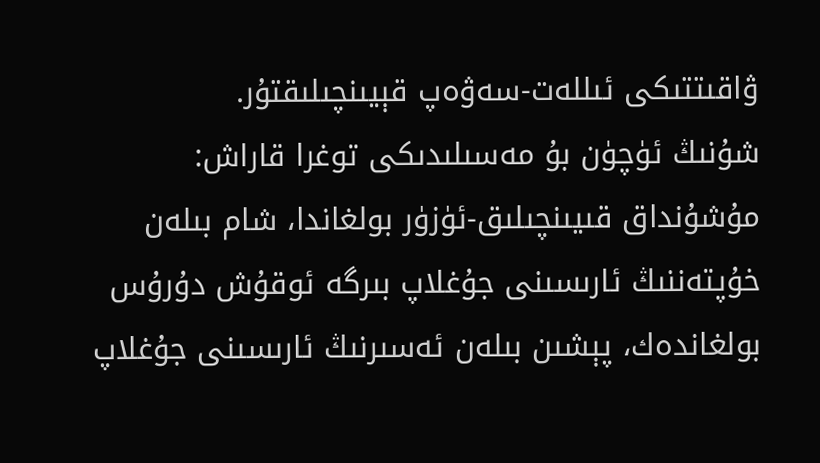ۋاقىتتىكى ئىللەت-سەۋەپ قېيىنچىلىقتۇر.
شۇنىڭ ئۈچۈن بۇ مەسىلىدىكى توغرا قاراش: مۇشۇنداق قىيىنچىلىق-ئۈزۈر بولغاندا، شام بىلەن خۇپتەننىڭ ئارىسىنى جۇغلاپ بىرگە ئوقۇش دۇرۇس بولغاندەك، پېشىن بىلەن ئەسىرنىڭ ئارىسىنى جۇغلاپ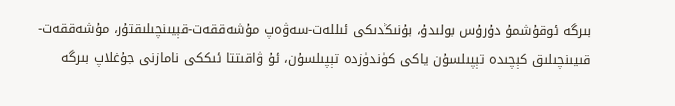بىرگە ئوقۇشمۇ دۇرۇس بولىدۇ، بۇنىڭدىكى ئىللەت-سەۋەپ مۇشەققەت-قېيىنچىلىقتۇر، مۇشەققەت-قىيىنچىلىق كېچىدە تېپىلسۇن ياكى كۈندۈزدە تېپىلسۇن، ئۇ ۋاقىتتا ئىككى نامازنى جۇغلاپ بىرگە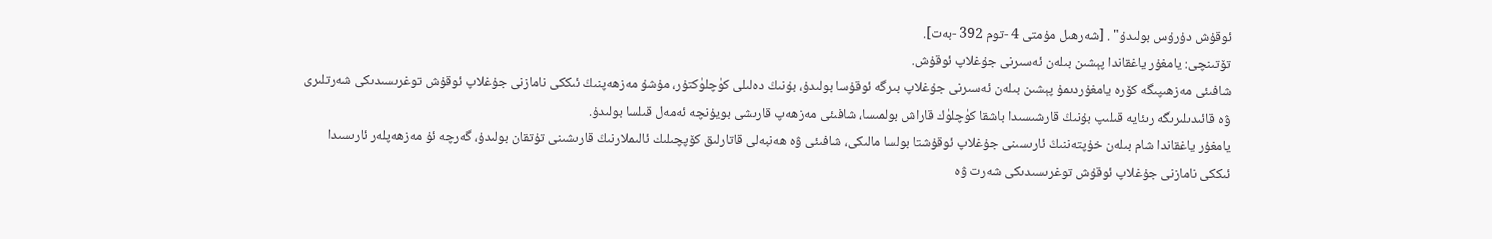ئوقۇش دۇرۇس بولىدۇ" . [شەرھىل مۇمتى 4 -توم 392 -بەت].
تۆتىنچى: يامغۇر ياغقاندا پېشىن بىلەن ئەسىرنى جۇغلاپ ئوقۇش.
شافىئى مەزھىپىگە كۆرە يامغۇردىمۇ پېشىن بىلەن ئەسىرنى جۇغلاپ بىرگە ئوقۇسا بولىدۇ، بۇنىڭ دەلىلى كۈچلۈكتۇر، مۇشۇ مەزھەپنىڭ ئىككى نامازنى جۇغلاپ ئوقۇش توغرىسىدىكى شەرتلىرى ۋە قائىدىلىرىگە رىئايە قىلىپ بۇنىڭ قارشىسىدا باشقا كۈچلۈك قاراش بولمىسا، شافىئى مەزھەپ قارىشى بويۇنچە ئەمەل قىلسا بولىدۇ.
يامغۇر ياغقاندا شام بىلەن خۇپتەننىڭ ئارىسىنى جۇغلاپ ئوقۇشتا بولسا مالىكى، شافىئى ۋە ھەنبەلى قاتارلىق كۆپچىلىك ئالىملارنىڭ قارىشىنى تۇتقان بولىدۇ، گەرچە ئۇ مەزھەپلەر ئارىسىدا ئىككى نامازنى جۇغلاپ ئوقۇش توغرىسىدىكى شەرت ۋە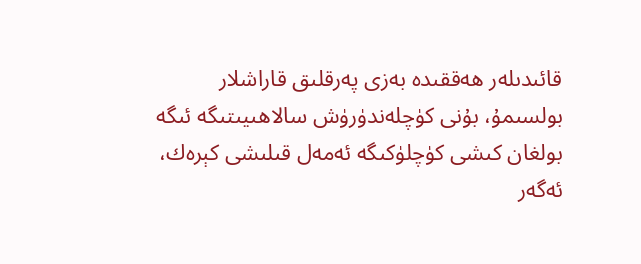قائىدىلەر ھەققىدە بەزى پەرقلىق قاراشلار بولسىمۇ، بۇنى كۈچلەندۈرۈش سالاھىيىتىگە ئىگە بولغان كىشى كۈچلۈكىگە ئەمەل قىلىشى كېرەك، ئەگەر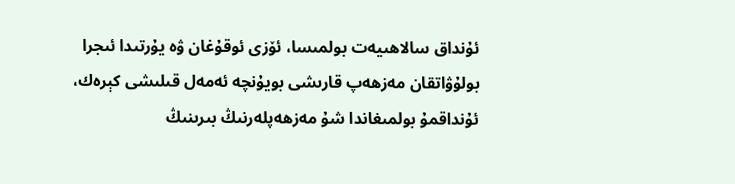ئۇنداق سالاھىيەت بولمىسا، ئۆزى ئوقۇغان ۋە يۇرتىدا ئىجرا بولۇۋاتقان مەزھەپ قارىشى بويۇنچە ئەمەل قىلىشى كېرەك، ئۇنداقمۇ بولمىغاندا شۇ مەزھەپلەرنىڭ بىرىنىڭ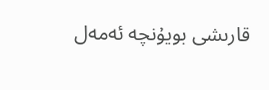قارىشى بويۇنچە ئەمەل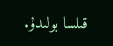قىلسا بولىدۇ.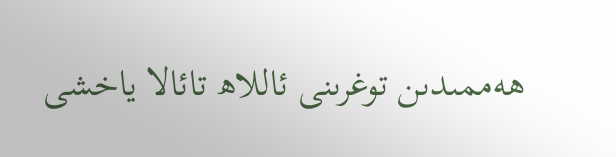ھەممىدىن توغرىنى ئاللاھ تائالا ياخشى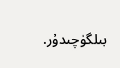بىلگۈچىدۇر.